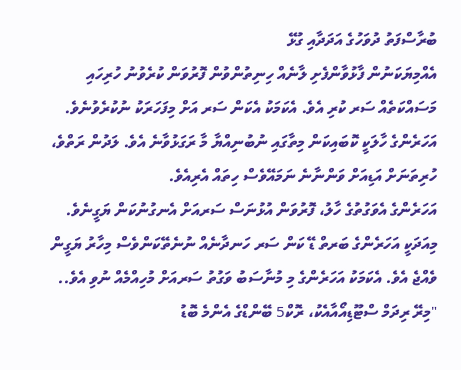ބުރާސްފަތު ދުވަހުގެ އަދަދާއި ގުޅޭ
އެއްމިޔަކަނުން ފާޅުވާންފެށި ލާނެއް ހިނިތުންވުން ފޮރުވަން ކުރެވުނު ހުރިހައި މަސައްކަތެއް ސަރ ކުރި އެވެ. އެކަމަކު އެކަން ސަރ އަށް މިފަހަރަކު ނުކުރެވުނެވެ. އަހަރެންގެ ހާލަކީ ކޮބައިކަން މިތާގައި ނުބުނިއްޔާ މާ ރަގަޅުވާނެ އެވެ. ލަދުން ރަތްވެ، ހުރިތަނަށް އަޑިއަށް ވަންނާނެ ނަމައޭވެސް ހިތައް އެރިއެވެ.
އަހަރެންގެ އެވަގުތުގެ ހާލު، ފޮރުވަން އުޅުނަސް ސަރއަށް އެނގުނުކަން ޔަގީނެވެ. މިއަދަކީ އަހަރެންގެ ބަރތް ޑޭ ކަން ސަރ ހަނދާނެއް ނުނެތޭކަންވެސް މިހާރު ޔަގީން ވެއްޖެ އެވެ. އެކަމަކު އަހަރެންގެ މި މުނާސަބު ވަގުތު ސަރއަށް މުހިއްމެއް ނުވި އެވެ..
"މިރޭ ރިދަމް ސްޓޫޑިއޯއާއެކު، ރޮކް5 ބޭންޑްގެ އެންމެ ބޮޑު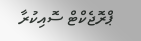ޕްރޮޖެކްޓް ސޮއިކުރާ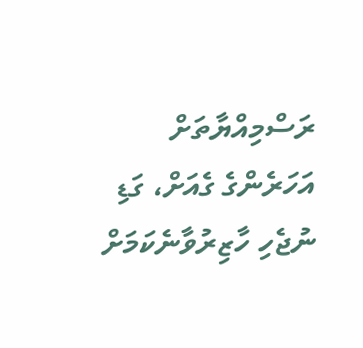ރަސްމިއްޔާތަށް އަހަރެންގެ ގެއަށް، ގަޑި ނުޖެހި ހާޒިރުވާނެކަމަށް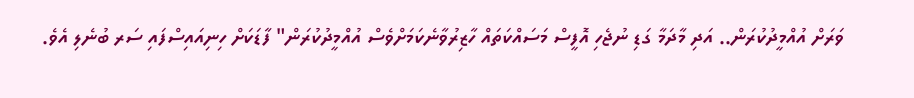ވަރަށް އުއްމީދުކުރަން.. އަދި މާދަމާ ގަޑި ނުޖެހި އޮފީސް މަސައްކަތައް ހާޒިރުވާނެކަމަށްވެސް އުއްމީދުކުރަން" ފާޑަކަށް ހިނިއައިސްފައި ސަރ ބުނެލި އެވެ.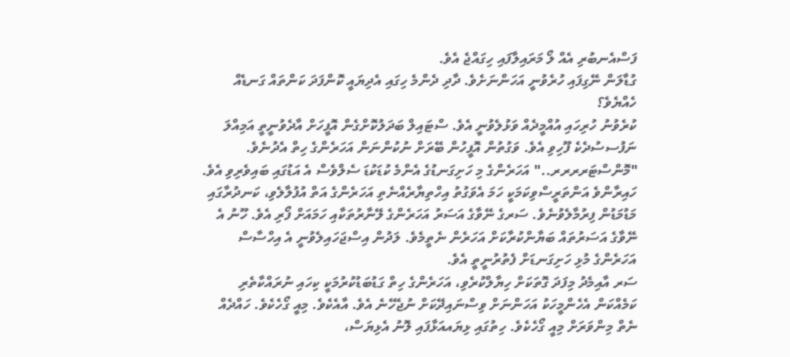ފަސްއެނބުރި އެއް ލޯ މަރައިލާފައި ހިގައްޖެ އެވެ.
ގުޑާލަން ނޭގިފައި ހުރެވުނީ އަހަންނަށެވެ. ދާދި ދެންމެ ހިގައި އެދިޔައީ ކޮންފަދަ ކަންތައް ގަނޑެއް ހެއްޔެވެ؟
ކުރެވުނު ހުރިހައި އުއްމީދެއް ވަޅުލެވުނީ އެވެ. ސްޓައިލް ބަދަލުކޮށްގެން އޮފީހަށް އާދެވުނީތީ އަމިއްލަ ނަފުސސުދެކެ ފޫހިވި އެވެ. ވަގުތުން އޮފީހުން ބޭރަށް ނުކުންނަން އަހަރެންގެ ހިތް އެދުނެވެ.
"މޮންސްޓަރރރރ.." އަހަރެންގެ މި ހަށިގަނޑުގެ އެންމެ ކުޑަކުޑަ ސެލްވެސް އެ އަޑުގައި ބައިވެރިވި އެވެ.
ހައިރާންވެ އަންތަރީސްވިކަމަކީ ހަމަ އެވަގުތު އިހްތިޔާރެއްނެތި އަހަރެންގެ އަތް އުފުލާލެވި، ކަނދުރާގައި މަޑުމަޑުން ފިރުމާލެވުނެވެ. ސަރގެ ނޭވާގެ އަސަރު އަހަރެންގެ ލޭނާރުތަކާއި ހަމައަށް ފޯރި އެވެ. ހޫނު އެ ނޭވާގެ އަސަރުތައް ބަޔާންކުރާކަށް އަހަރެން ނެތީމެވެ. ލަދުން އިސްޖަހައިލެވުނީ އެ އިހްސާސް އަހަރެންގެ މުޅި ހަށިގަނޑަށް ފެތުރުނީތީ އެވެ.
ސަރ އާއިމެދު މިފަދަ ގޮތަކަށް ހިޔާލްކުރެވި، އަހަރެންގެ ހިތް ގަޑުބަޑުކުރުމަކީ ކިހައި ނުރައްކާތެރި ކަމެއްކަން އެހެންމީހަކު އަހަންނަށް ވިސްނައިދޭކަށް ނުޖެހޭނެ އެވެ. އާއެކެވެ. މިއީ ގޯހެކެވެ. ހައްދެއް ނެތް މިންވަރަށް މިއީ ގޯހެކެވެ. ހިތުގައި ޅިޔައއަޅާފައި ލޮނު އެޅިޔަސް،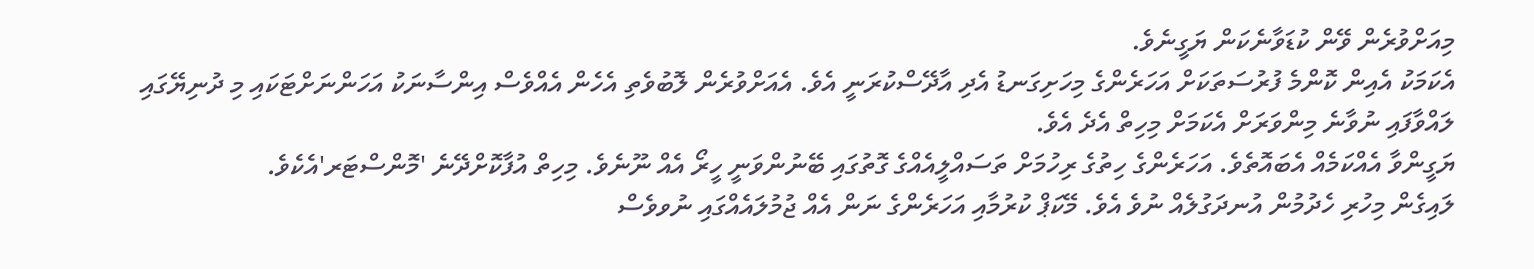މިއަށްވުރެން ވޭން ކުޑަވާނެކަން ޔަގީނެވެ.
އެކަމަކު އެއިން ކޮންމެ ފުރުސަތަކަށް އަހަރެންގެ މިހަށިގަނޑު އެދި އާދޭސްކުރަނީ އެވެ. އެއަށްވުރެން ލޮބުވެތި އެހެން އެއްވެސް އިންސާނަކު އަހަންނަށްޓަކައި މި ދުނިޔޭގައި ލައްވާފައި ނުވާނެ މިންވަރަށް އެކަމަށް މިހިތް އެދެ އެވެ.
ޔަގީންވާ އެއްކަމެއް އެބައޮތެވެ. އަހަރެންގެ ހިތުގެ ރިހުމަށް ތަސައްލީއެއްގެ ގޮތުގައި ބޭނުންވަނީ ހީރޯ އެއް ނޫނެވެ. މިހިތް އުފާކޮށްދޭނެ 'މޮންސްޓަރ'އެކެވެ.
ލައިގެން މިހުރި ހެދުމުން އުނދަގުލެއް ނުވެ އެވެ. މޭކަޕް ކުރުމާއި އަހަރެންގެ ނަން އެއް ޖުމުލައެއްގައި ނުވވެސް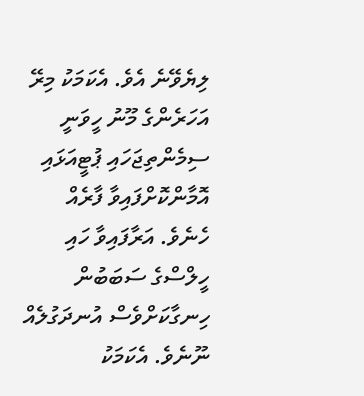ލިޔެވޭނެ އެވެ. އެކަމަކު މިރޭ އަހަރެންގެ މޫނު ހީވަނީ ސިމެންތިޖަހައި ޕުޓީއަޅައި އޮމާންކޮށްފައިވާ ފާރެއް ހެނެވެ. އަރާފައިވާ ހައި ހީލްސްގެ ސަބަބުން ހިނގާކަށްވެސް އުނދަގުލެއް ނޫނެވެ. އެކަމަކު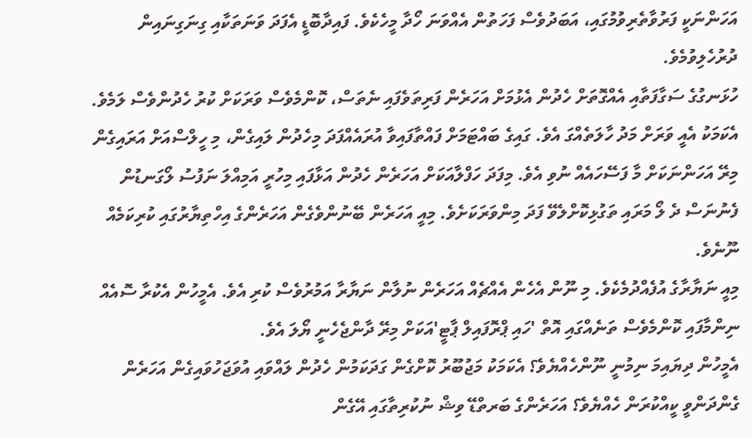އަހަންނަކީ ފަރުވާތެރިވުމުގައި، އަބަދުވެސް ފަހަތުން އެއްވަނަ ހޯދާ މީހެކެވެ. ފައިދާބޮޑީ އެފަދަ ވަނަތަކާއި ގިނަގިނައިން ދުރުހެލިވުމެވެ.
ހުޅަނގުގެ ސަގާފަތާއި އެއްގޮތަށް ހެދުން އެޅުމަށް އަހަރެން ފަރިތަވެފައި ނެތަސް، ކޮންމެވެސް ވަރަކަށް ކުރު ހެދުންވެސް ލަމެވެ. އެކަމަކު އެއީ ވަރަށް މަދު ހާލަތެއްގަ އެވެ. ގައިގެ ބައްޓަމަށް ފައްތާފައިވާ އުރައެއްފަދަ މިހެދުން ލައިގެން، މި ހީލްސްއަށް އަރައިގެން މިރޭ އަހަންނަކަށް މާ ފަސޭހައެއް ނުވި އެވެ. މިފަދަ ހަފްލާއަކަށް އަހަރެން ހެދުން އަޅާފައި މިހުރީ އަމިއްލަ ނަފުސު ލޯގަނޑުން ފެނުނަސް ދެ ލޯ މަރައި ތަގުޅިކޮށްލެވޭ ފަދަ މިންވަރަކަށެވެ. މިއީ އަހަރެން ބޭނުންވެގެން އަހަރެންގެ އިހްތިޔާރުގައި ކުރިކަމެއް ނޫނެވެ.
މިއީ ނަޔާރާގެ އުފެއްދުމެކެވެ. މި ނޫން އެހެން އެއްޗެއް އަހަރެން ނުލާން ނަޔާރާ އަމުރުވެސް ކުރި އެވެ. އެމީހުން އެކުރާ ސޮއެއް ނިންމާފައި ކޮންމެވެސް ތަނެއްގައި އޮތް 'ހައި ޕްރޮފައިލް ޕާޓީ'އަކަށް މިރޭ ދާންޖެހެނީ ޔޯލަ އެވެ.
އެމީހުން ދިޔައިމަ ނިމުނީ ނޫންހެއްޔެވެ؟ އެކަމަކު މަޖުބޫރު ކޮށްގެން ގަދަކަމުން ހެދުން ލައްވައި އުވަޖަހުވައިގެން އަހަރެން ގެންދަންވީ ކީއްކުރަން ހެއްޔެވެ؟ އަހަރެންގެ ބަރތްޑޭ ވިޝް ނުކުރިތާގައި އޭގެން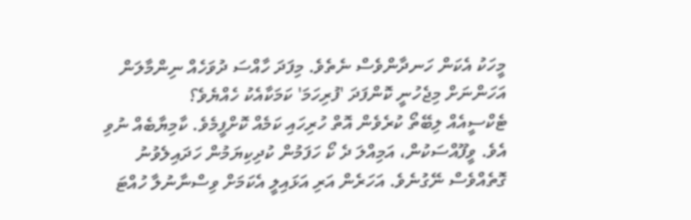މީހަކު އެކަން ހަނދާންވެސް ނެތެވެ. މިފަދަ ހާއްސަ ދުވަހެއް ނިންމާލަން އަހަންނަށް މިޖެހުނީ ކޮންފަދަ 'ފުރިހަމަ' ކަމަކާއެކު ހެއްޔެވެ؟
ޓެކްސީއެއް ލިބޭތޯ ކުރެވެން އޮތް ހުރިހައި ކަމެއް ކޮށްފީމެވެ. ކާމިޔާބެއް ނުވި އެވެ. ވީފޫއްސަކުން، އަމިއްލަ ދެ ކޯ ހަފަމުން ކުދިކިޔަމުން ހަދައިލެވުނު ގޮތެއްވެސް ނޭގުނެވެ. އަހަރެން އަރި އަޅައިލީ އެކަމަށް ވިސްނާނުލާ ހުއްޓަ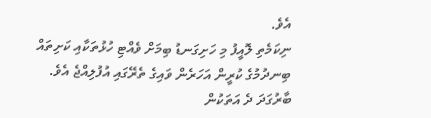އެވެ.
ނިކަމެތި ލޮއީފު މި ހަށިގަނޑު ބިމަށް ވެއްޓި ހުޅުތަކާއި ކަށިތައް ބިނދުމުގެ ކުރީން އަހަރެން ވައިގެ ތެރޭގައި އުފުލިއްޖެ އެވެ. ބާރުގަދަ ދެ އަތަކުން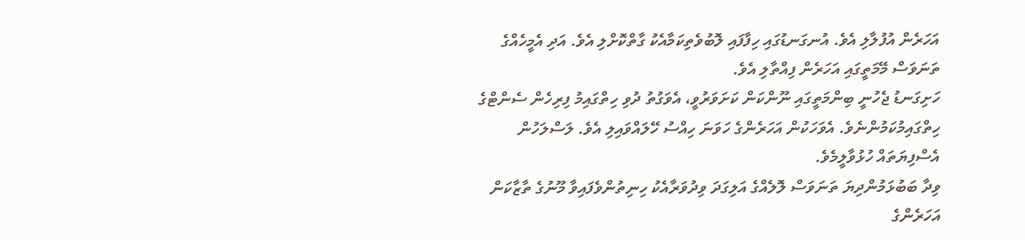އަހަރެން އުފުލާލި އެވެ. އުނގަނޑުގައި ހިފާފައި ލޮބުވެތިކަމާއެކު ގާތްކޮށްލި އެވެ. އަދި އެމީހެއްގެ ތަނަވަސް މޭމަތީގައި އަހަރެން ފިއްތާލި އެވެ.
ހަށިގަނޑު ޖެހުނީ ބިންމަތީގައި ނޫންކަން ކަށަވަރުވީ، އެވަގުތު ދުވި ހިތްގައިމު ފިރިހެން ސެންޓްގެ ހިތްގައިމުކަމުންނެވެ. އެވަހަކުން އަހަރެންގެ ހަވަނަ ހިއްސު ހޭލައްވައިލި އެވެ. ލަސްލަހުން އެސްފިޔަތައް ހުޅުވާލީމެވެ.
ވިދާ ބަބުޅަމުންދިޔަ ތަނަވަސް ލޮލެއްގެ އަލިގަދަ ވިދުވަރާއެކު ހިނިތުންވެފައިވާ މޫނުގެ ތާޒާކަން އަހަރެންގެ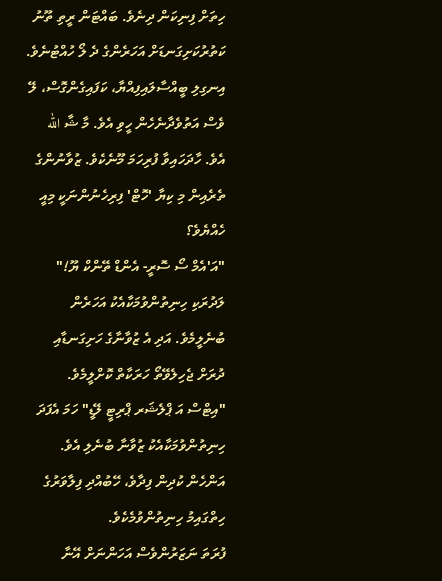ހިތަށް ފިނިކަން ދިނެވެ. ބައްޓަން ރީތި ތޫނު ކަތުރުކަށިގަނޑަށް އަހަރެންގެ ދެ ލޯ ހުއްޓުނެވެ. އިނގިލި ބީއްސާލައިފިއްޔާ، ކަފައިގެންގޮސް، ލޭ ވެސް އަތުވެދާނެހެން ހީވި އެވެ. މާ ޝާ الله އެވެ. ހާދަހައިވާ ފުރިހަމަ މޫނެކެވެ. ޒުވާނުންގެ ތެރެއިން މި ކިޔާ 'ހޮޓް' ފިރިހެނުންނަކީ މިއީ ހެއްޔެވެ؟
"އަ'އެމް ސޯ ސޮރީ- އެންޑް ތޭންކް ޔޫ!" ލަދުރަކި ހިނިތުންވުމަކާއެކު އަހަރެން ބުނެލީމެވެ. އަދި އެ ޒުވާނާގެ ހަށިގަނޑާއި ދުރަށް ޖެހިލެވޭތޯ ހަރަކާތް ކޮށްލީމެވެ.
"އިޓްސް އަ ޕްލެޝަރ ޕްރިޓީ ލޭޑީ" ހަމަ އެފަދަ ހިނިތުންވުމަކާއެކު ޒުވާނާ ބުނެލި އެވެ. އަންހެން ކުދިން ފިދާވެ، ހޭބުއްދި ފިލާވަރުގެ ހިތްގައިމު ހިނިތުންވުމެކެވެ.
ފުރަތަ ނަޒަރުންވެސް އަހަންނަށް އޭނާ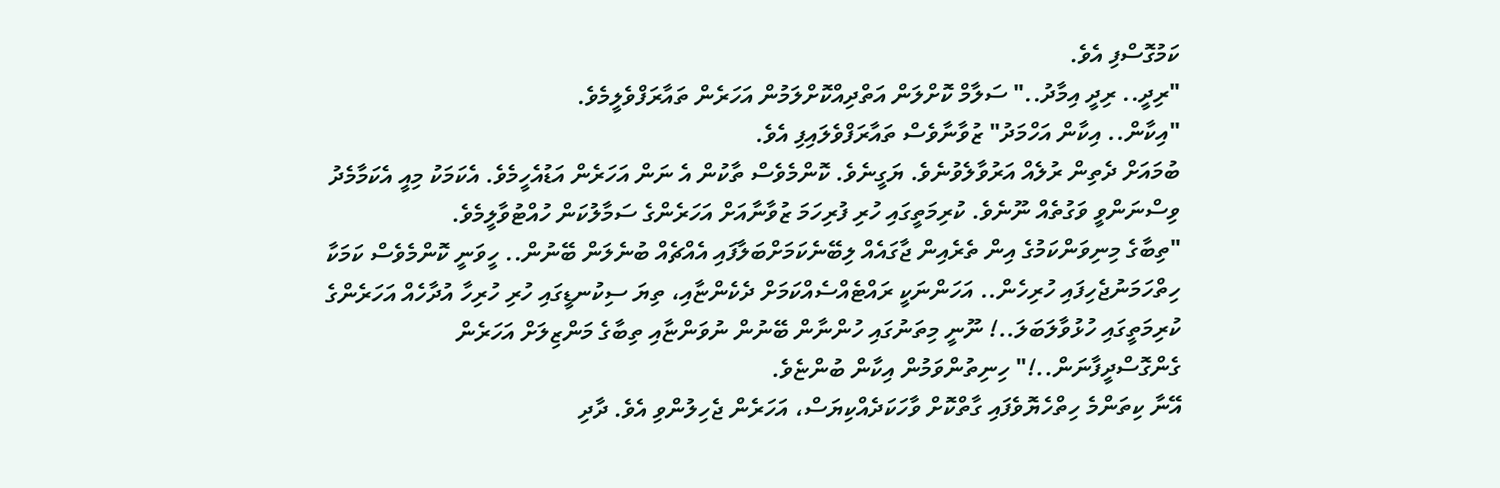ކަމުގޮސްފި އެވެ.
"ރިދީ.. ރިދީ އިމާދު.." ސަލާމް ކޮށްލަން އަތްދިއްކޮށްލަމުން އަހަރެން ތައާރަފްވެލީމެވެ.
"އިކާން.. އިކާން އަހްމަދު" ޒުވާނާވެސް ތައާރަފްވެލައިފި އެވެ.
ބުމައަށް ދެތިން ރުލެއް އަރުވާލެވުނެވެ. ޔަގީނެވެ. ކޮންމެވެސް ތާކުން އެ ނަން އަހަރެން އަޑުއެހީމެވެ. އެކަމަކު މިއީ އެކަމާމެދު ވިސްނަންވީ ވަގުތެއް ނޫނެވެ. ކުރިމަތީގައި ހުރި ފުރިހަމަ ޒުވާނާއަށް އަހަރެންގެ ސަމާލުކަން ހުއްޓުވާލީމެވެ.
"ތިބާގެ މިނިވަންކަމުގެ އިން ތެރެއިން ޖާގައެއް ލިބޭނެކަމަށްބަލާފައި އެއްޗެއް ބުނެލަން ބޭނުން.. ހީވަނީ ކޮންމެވެސް ކަމަކާ ހިތްހަމަނުޖެހިފައި ހުރިހެން.. އަހަންނަކީ ރައްޓެއްސެއްކަމަށް ދެކެންޏާއި، ތިޔަ ސިކުނޑީގައި ހުރި ހުރިހާ އުދާހެއް އަހަރެންގެ ކުރިމަތީގައި ހުޅުވާލަބަލަ..! ނޫނީ މިތަނުގައި ހުންނާން ބޭނުން ނުވަންޏާއި ތިބާގެ މަންޒިލަށް އަހަރެން ގެންގޮސްދީފާނަން..!" ހިނިތުންވަމުން އިކާން ބުންޏެވެ.
އޭނާ ކިތަންމެ ހިތްހެޔޮވެފައި ގާތްކޮށް ވާހަކަދެއްކިޔަސް، އަހަރެން ޖެހިލުންވި އެވެ. ދާދި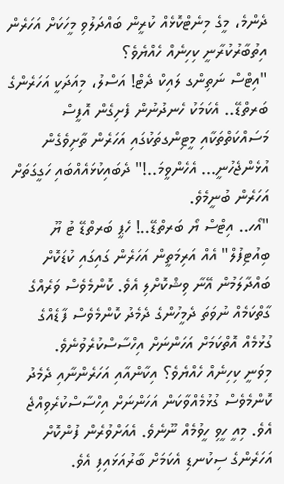ދެންމެ، މީގެ މިނެޓްކޮޅެއް ކުރީން ބައްދަލުވި މީހަކަށް އަހަރެން އިތުބާރުކުރާނީ ކިހިނެއް ހެއްޔެވެ؟
"އިޓްސް ނަތިންގ ލައިކް ދެޓް! އަސްލު، މިއަދަކީ އަހަރެންގެ ބަރތްޑޭ.. އެކަމަކު ހެނދުނުން ފެށިގެން އޮފީސް މަސައްކަތްތަކާއި މީޓިންގތަކުގައި އަހަރެން ތާށިވެގެން އުޅެންޖެހުނީ... އެހެންވީމަ..!" ދެބައިކުޅައެއްބައި ހަގީގަތަށް އަހަރެން ބުނީމެވެ.
"އޯހ.. އިޓްސް ޔޯ ބަރތްޑޭ..! ހެޕީ ބަރތްޑޭ ޓު ޔޫ ބިއުޓިފުލް" އެއް އަރިމަތީން އަހަރެން ގައިގައި ކުޑަކޮށް ބައްދާލަމުން އޭނާ ވިޝްކޮށްލި އެވެ. ކޮންމެވެސް ވަރެއްގެ ގާތްކަމެއް ނުވަތަ ދެމީހުންގެ ދެމެދު ކޮންމެވެސް ފާޑެއްގެ ގުޅުމެއް އޮތްކަމަށް އަހަންނަށް އިހްސާސްކުރެވުނެވެ.
މިވަނީ ކިހިނެއް ހެއްޔެވެ؟ އިކާންއާއި އަހަރެންނާއި ދެމެދު ކޮންމެވެސް ގުޅުމެއްވާކަން އަހަންނަށް އިހްސާސްކުރެވިއްޖެ އެވެ. މިއީ ހީވި ހީވުމެއް ނޫނެވެ. އެއަށްވުރެން ފުންކޮށް އަހަރެންގެ ސިކުނޑި އެކަމަށް ބާރުއަޅައިފި އެވެ.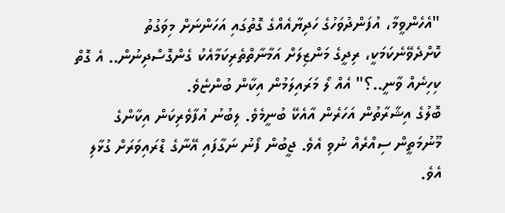"އެހެންވީމާ، އުފަންދުވަހުގެ ހަދިޔާއެއްގެ ގޮތުގައި އަހަންނަށް މިވަގުތު ކޮށްދެވޭނެކަމަކީ، ރިދީގެ މަންޒިލަށް އަމާނާތްތެރިކަމާއެކު ގެންގޮސްދިނުން.. އެ ގޮތް ކިހިނެއް ވާނީ..؟" އެއް ލޯ މަރައިލަމުން އިކާން ބުންޏެވެ.
ބޮލުގެ އިޝާރާތުން އަހަރެން އާއެކޭ ބުނީމެވެ. ލިބުނު އުފާވެރިކަން އިކާންގެ މޫނުމަތީން ސިއްރެއް ނުވި އެވެ. ޖީބުން ފޯނު ނަގާފައި އޭނާގެ ޑްރައިވަރަށް ގުޅާލި އެވެ.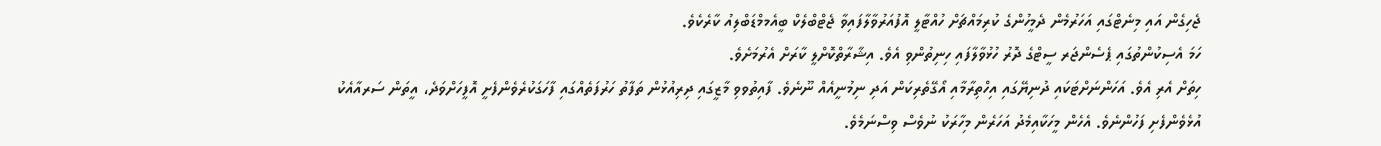ޖެހިގެން އައި މިނެޓްގައި އަހަރުމެން ދެމީހުންގެ ކުރިމައްޗަށް ހުއްޓާލީ އޮފުއަރުވާލާފައިވާ ޖެޓްބްލެކް ބީއެމމްޑަބްލިއު ކާރެކެވެ.
ހަމަ އެސިކުންތުގައި ޕެސެންޖަރ ސީޓްގެ ދޮރު ހުޅުވާލާފައި ހިނިތުންވި އެވެ. އިޝާރާތްކޮށްލީ ކާރަށް އެރުމަށެވެ.
ހިތަށް އެރި އެވެ. އަހަންނަށްޓަކައި ދުނިޔޭގައި އިހްތިރާމާއި އޯގޭތެރިކަން އަދި ނިމުނީއެއް ނޫނެވެ. ފާއިތުވވި މާޒީގައި ދިރިއުޅުން ތަފާތު ހަރުފަތެއްގައި ފާހަގަކުރެވެންފެށީ އޮފީހަށްވަދެ، އީތަން ސަރއާއެކު އުޅެވެންފެށި ފަހުންނެވެ. އެހެން މީހަކާއިމެދު އަހަރެން މިހާރަކު ނުވެސް ވިސްނަމެވެ.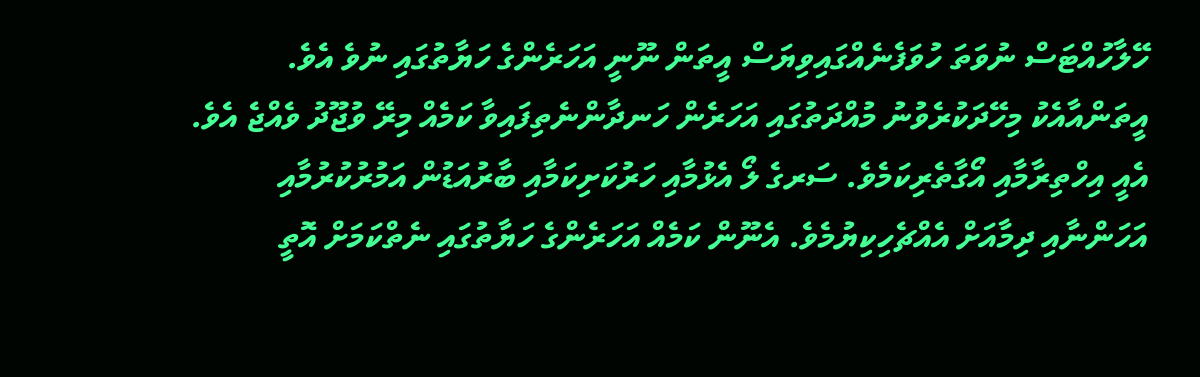ހޭލާހުއްޓަސް ނުވަތަ ހުވަފެނެއްގައިވިޔަސް އީތަން ނޫނީ އަހަރެންގެ ހަޔާތުގައި ނުވެ އެވެ. އީތަންއާއެކު މިހޭދަކުރެވުނު މުއްދަތުގައި އަހަރެން ހަނދާންނެތިފައިވާ ކަމެއް މިރޭ ވުޖޫދު ވެއްޖެ އެވެ. އެއީ އިހްތިރާމާއި އޯގާތެރިކަމެވެ. ސަރގެ ލޯ އެޅުމާއި ހަރުކަށިކަމާއި ބާރުއަޑުން އަމުރުކުރުމާއި އަހަންނާއި ދިމާއަށް އެއްޗެހިކިޔުމެވެ. އެނޫން ކަމެއް އަހަރެންގެ ހަޔާތުގައި ނެތްކަމަށް އޮތީ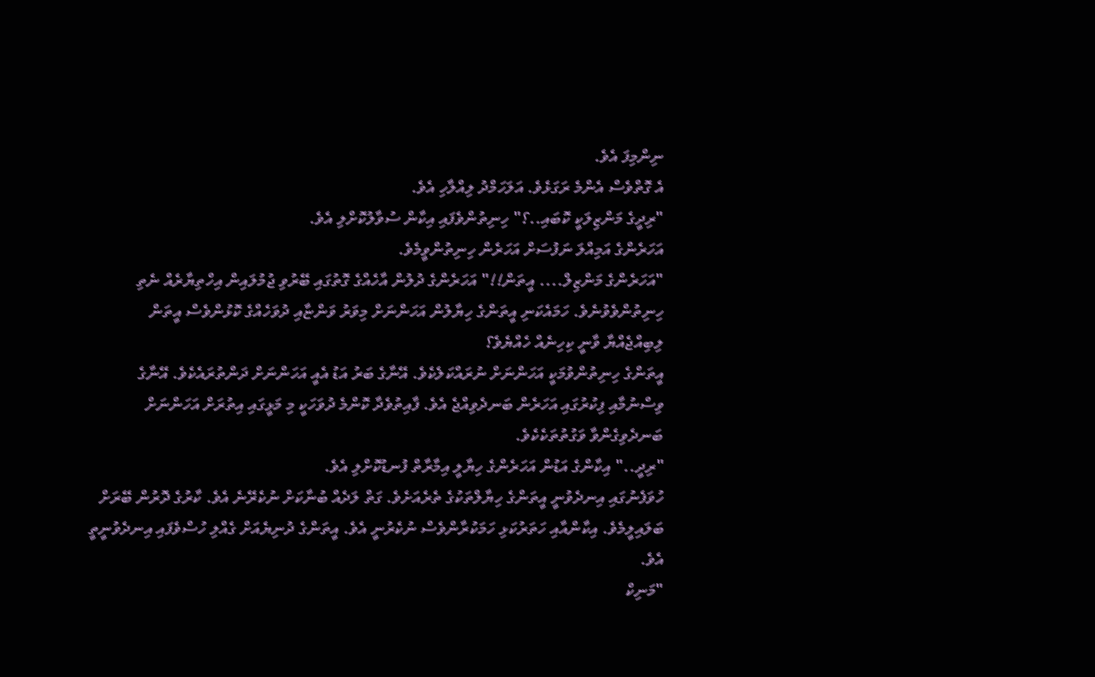ނިންމިފަ އެވެ.
އެ ގޮތްވެސް އެންމެ ރަގަޅެވެ. އަލަހަމްދު ލިއްލާހި އެވެ.
"ރިދީގެ މަންޒިލަކީ ކޮބައި..؟" ހިނިތުންވެފައި އިކާން ސުވާލުކޮށްލި އެވެ.
އަހަރެންގެ އަމިއްލަ ނަފުސަށް އަހަރެން ހިނިތުންވީމެވެ.
"އަހަރެންގެ މަންޒިލް.... އީތަން!!" އަހަރެންގެ ދުލުން އާހެއްގެ ގޮތުގައި ބޭރުވި ޖުމުލައިން އިހްތިޔާރެއް ނެތި ހިނިތުންވެވުނެވެ. ހަމައެކަނި އީތަންގެ ހިޔާލުން އަހަންނަށް މިވަރު ވަންޏާއި ދުވަހެއްގެ ކޮޅުންވެސް އީތަން ލިބިއްޖެއްޔާ ވާނީ ކިހިނެއް ހެއްޔެވެ؟
އީތަންގެ ހިނިތުންވުމަކީ އަހަންނަށް ނުރައްކަލެކެވެ. އޭނާގެ ބަރު އަޑު އެއީ އަހަންނަށް ދަންތުރައެކެވެ. އޭނާގެ ވިސްނުމާއި ފިކުރުގައި އަހަރެން ބަނދެވިއްޖެ އެވެ. ފާއިތުވެދާ ކޮންމެ ދުވަހަކީ މި މަޅީގައި އިތުރަށް އަހަންނަށް ބަނދެވިގެންވާ ވަގުތުތަކެކެވެ.
"ރިދީ.." އިކާންގެ އަޑުން އަހަރެންގެ ހިޔާލީ އިމާރާތް ފުނޑުކޮށްލި އެވެ.
ހުވަފެނުގައި އިނދެވުނީ އީތަންގެ ހިޔާލްތަކުގެ ތެރެއަށެވެ. ގަތް ލަދެއް ބުނާކަށް ނުކެރޭނެ އެވެ. ކާރުގެ ދޮރުން ބޭރަށް ބަލައިލީމެވެ. އިކާންއާއި ހަތަރުކަޅި ހަމަކުރާންވެސް ނުކެރުނީ އެވެ. އީތަންގެ ދުނިޔެއަށް ގެއްލި ހުސްވެފައި އިނދެވުނީތީ އެވެ.
"މަނިކް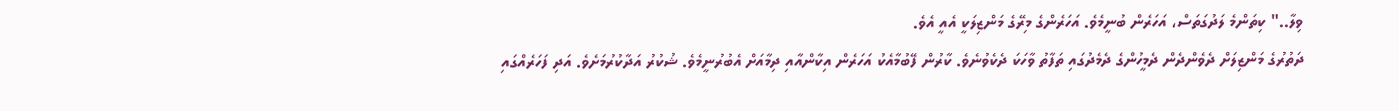ވިލާ.." ކިތަންމެ ލަދުގަތަސް، އަހަރެން ބުނީމެވެ. އަހަރެންގެ މިރޭގެ މަންޒިލަކީ އެއީ އެވެ.
ދަތުރުގެ މަންޒިލަށް ދެވެންދެން ދެމީހުންގެ ދެމެދުގައި ތަފާތު ވާހަކަ ދެކެވުނެވެ. ކާރުން ފޭބުމާއެކު އަހަރެން އިކާންއާއި ދިމާއަށް އެބުރުނީމެވެ. ޝުކުރު އަދާކުރުމަށެވެ. އަދި ފަހަރެއްގައި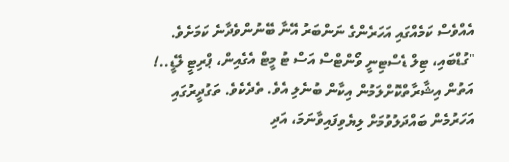އެއްވެސް ކަމެއްގައި އަހަރެންގެ ނަންބަރު އޭނާ ބޭނުންވެދާނެ ކަމަށެވެ.
"ގުޑްބައި، ޓިލް ޑެސްޓިނީ ވޯންޓްސް އަސް ޓު މީޓް އެގެއިން، ޕްރިޓީ ލޭޑީ..! އަތުން އިޝާރާތްކޮށްލަމުން އިކާން ބުނެލި އެވެ. ތެދެކެވެ. ތަގުދީރުގައި އަހަރުމެން ބައްދަލުވުމަށް ލިޔެވިފައިވާނަމަ، އަދި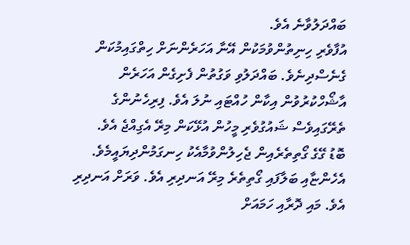ބައްދަލުވާނެ އެވެ.
އުފާވެރި ހިނިތުންވުމަކުން އޭނާ އަހަރެންނަށް ހިތްގައިމުކަން ގެނެސްދިނެވެ. ބައްދަލުވި ވަގުތުން ފެށިގެން އަހަރެން އާޝޯހްކުރުވުން އިކާން ހުއްޓައި ނުލަ އެވެ. ފިރިހެނުންގެ ތެރޭގައިވެސް ޝައުގުވެރި މީހުން އުޅޭކަން މިރޭ އެގިއްޖެ އެވެ.
ބޮޑު ގޭގެ ގޯތިތެރެއިން ޖެހިލުންވުމާއެކު ހިނގަމުންދިޔައީމެވެ. އެހެންޏާއި ބަލާފައި ގޯތިތެރެ މިރޭ އަނދިރި އެވެ. ވަރަށް އަނދިރި އެވެ. މައި ދޮރާއި ހަމައަށް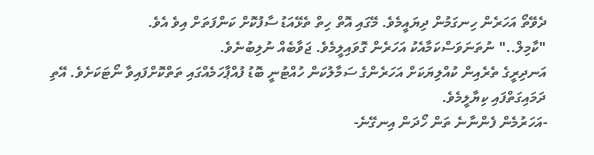ދެވޭތޯ އަހަރެން ހިނގަމުން ދިޔައީމެވެ. މޭގައި އޮތް ހިތް ތެޅޭއަޑު ސާފުކޮށް ކަންފަތަށް އިވެ އެވެ.
"ކާމިލް.." ނުތަނަވަސްކަމާއެކު އަހަރެން ގޮވައިލީމެވެ. ޖަވާބެއް ނުލިބުނެވެ.
އަނދިރީގެ ތެރެއިން ކުއްލިޔަކަށް އަހަރެންގެ ސަމާލުކަން ހުއްޓުނީ ބޮޑު ފުއްޕާހަމެއްގައި ތަތްކޮށްފައިވާ ނޯޓަކަށެވެ. އޭތި ދަމައިގަތްފައި ކިޔާލީމެވެ.
-އަހަރުމެން ފެންނާނެ ތަން ހޯދަން އިނގޭނެ-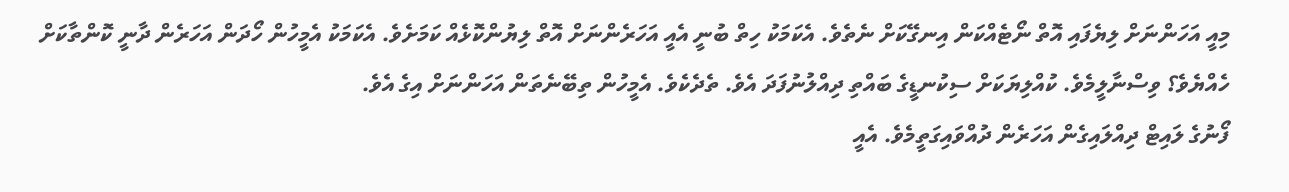މިއީ އަހަންނަށް ލިޔެފައި އޮތް ނޯޓެއްކަން އިނގޭކަށް ނެތެވެ. އެކަމަކު ހިތް ބުނީ އެއީ އަހަރެންނަށް އޮތް ލިޔުންކޮޅެއް ކަމަށެވެ. އެކަމަކު އެމީހުން ހޯދަން އަހަރެން ދާނީ ކޮންތާކަށް ހެއްޔެވެ؟ ވިސްނާލީމެވެ. ކުއްލިޔަކަށް ސިކުނޑީގެ ބައްތި ދިއްލުނުފަދަ އެވެ. ތެދެކެވެ. އެމީހުން ތިބޭނެތަން އަހަންނަށް އިގެ އެވެ.
ފޯނުގެ ލައިޓް ދިއްލައިގެން އަހަރެން ދުއްވައިގަތީމެވެ. އެއީ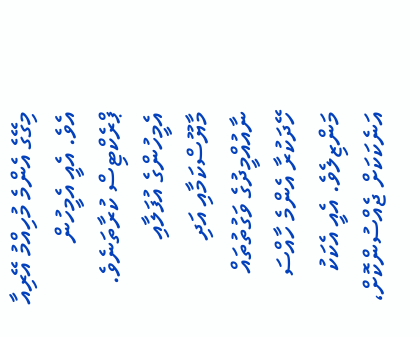މިގޭގެ އެންމެ މުހިއްމު އޭރިއާ އެވެ. އެއީ އެމީހުން ޕްރެކްޓިސް ކުރާތަނެވެ. އެމީހުންގެ އުފަލާއި މާޔޫސްކަމާއި އަދި ނާއުއްމީދުގެ ވަގުތުތައް ހޭދަކުރާ އެންމެ ހާއްސަ މަންޒިލެވެ. އެއީ އެކަކު އަނެކަކަށް ޖެއްސުންކޮށް،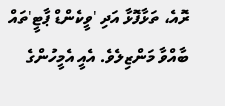ރޮއެ، ތަޅާފޮޅާ އަދި 'ވީކެންޑް ޕާޓީ'ތައް ބާއްވާ މަންޒިލެވެ. އެއީ އެމީހުންގެ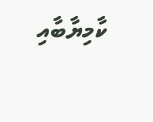ކާމިޔާބާއި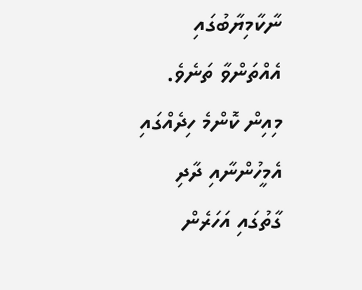ނާކާމިޔާބުގައި އެއްތަންވާ ތަނެވެ. މިއިން ކޮންމެ ހިދެއްގައި އެމީހުންނާއި ދާދި ގާތުގައި އަހަރެން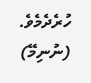ހުރެދެމެވެ. (ނުނިމޭ)